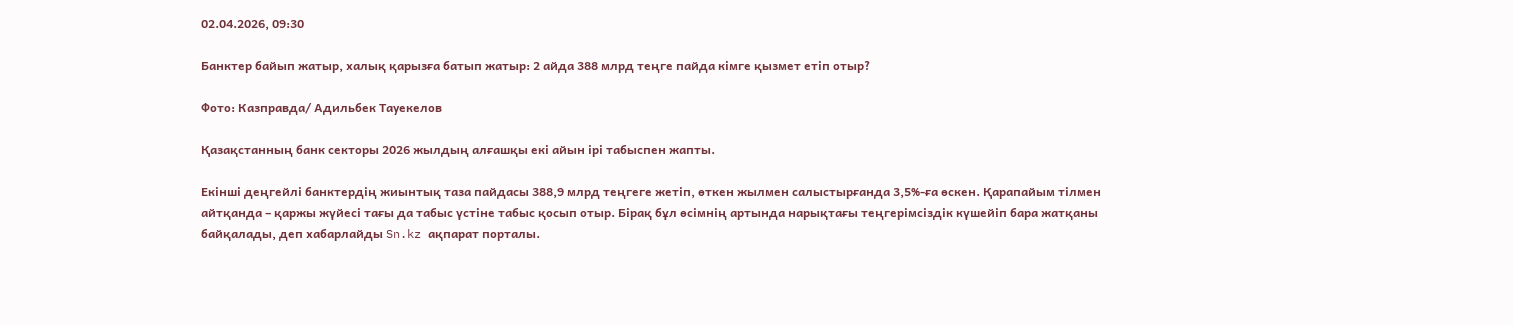02.04.2026, 09:30

Банктер байып жатыр, халық қарызға батып жатыр: 2 айда 388 млрд теңге пайда кімге қызмет етіп отыр?

Фото: Казправда/ Адильбек Тауекелов

Қазақстанның банк секторы 2026 жылдың алғашқы екі айын ірі табыспен жапты.

Екінші деңгейлі банктердің жиынтық таза пайдасы 388,9 млрд теңгеге жетіп, өткен жылмен салыстырғанда 3,5%-ға өскен. Қарапайым тілмен айтқанда – қаржы жүйесі тағы да табыс үстіне табыс қосып отыр. Бірақ бұл өсімнің артында нарықтағы теңгерімсіздік күшейіп бара жатқаны байқалады, деп хабарлайды Sn.kz ақпарат порталы.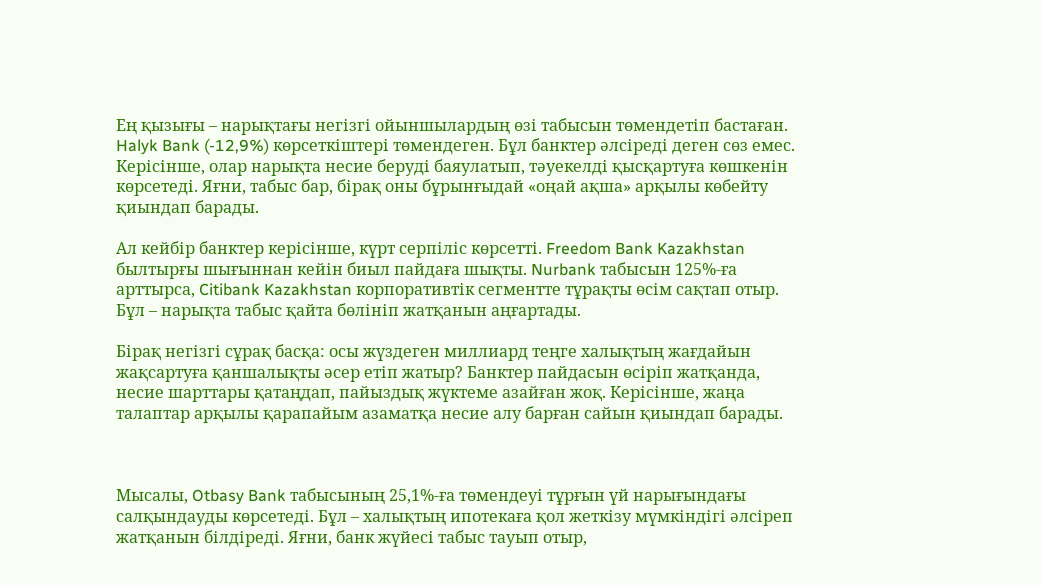Ең қызығы – нарықтағы негізгі ойыншылардың өзі табысын төмендетіп бастаған. Halyk Bank (-12,9%) көрсеткіштері төмендеген. Бұл банктер әлсіреді деген сөз емес. Керісінше, олар нарықта несие беруді баяулатып, тәуекелді қысқартуға көшкенін көрсетеді. Яғни, табыс бар, бірақ оны бұрынғыдай «оңай ақша» арқылы көбейту қиындап барады.

Ал кейбір банктер керісінше, күрт серпіліс көрсетті. Freedom Bank Kazakhstan былтырғы шығыннан кейін биыл пайдаға шықты. Nurbank табысын 125%-ға арттырса, Citibank Kazakhstan корпоративтік сегментте тұрақты өсім сақтап отыр. Бұл – нарықта табыс қайта бөлініп жатқанын аңғартады.

Бірақ негізгі сұрақ басқа: осы жүздеген миллиард теңге халықтың жағдайын жақсартуға қаншалықты әсер етіп жатыр? Банктер пайдасын өсіріп жатқанда, несие шарттары қатаңдап, пайыздық жүктеме азайған жоқ. Керісінше, жаңа талаптар арқылы қарапайым азаматқа несие алу барған сайын қиындап барады.



Мысалы, Otbasy Bank табысының 25,1%-ға төмендеуі тұрғын үй нарығындағы салқындауды көрсетеді. Бұл – халықтың ипотекаға қол жеткізу мүмкіндігі әлсіреп жатқанын білдіреді. Яғни, банк жүйесі табыс тауып отыр,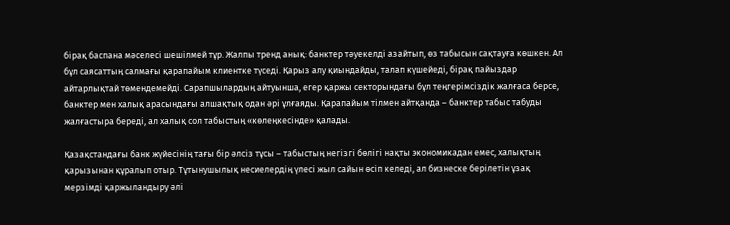бірақ баспана мәселесі шешілмей тұр. Жалпы тренд анық: банктер тәуекелді азайтып, өз табысын сақтауға көшкен. Ал бұл саясаттың салмағы қарапайым клиентке түседі. Қарыз алу қиындайды, талап күшейеді, бірақ пайыздар айтарлықтай төмендемейді. Сарапшылардың айтуынша, егер қаржы секторындағы бұл теңгерімсіздік жалғаса берсе, банктер мен халық арасындағы алшақтық одан әрі ұлғаяды. Қарапайым тілмен айтқанда – банктер табыс табуды жалғастыра береді, ал халық сол табыстың «көлеңкесінде» қалады.

Қазақстандағы банк жүйесінің тағы бір әлсіз тұсы – табыстың негізгі бөлігі нақты экономикадан емес, халықтың қарызынан құралып отыр. Тұтынушылық несиелердің үлесі жыл сайын өсіп келеді, ал бизнеске берілетін ұзақ мерзімді қаржыландыру әлі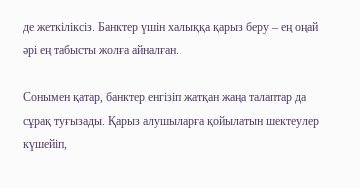де жеткіліксіз. Банктер үшін халыққа қарыз беру – ең оңай әрі ең табысты жолға айналған.

Сонымен қатар, банктер енгізіп жатқан жаңа талаптар да сұрақ туғызады. Қарыз алушыларға қойылатын шектеулер күшейіп,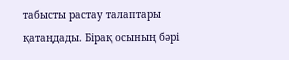табысты растау талаптары қатаңдады. Бірақ осының бәрі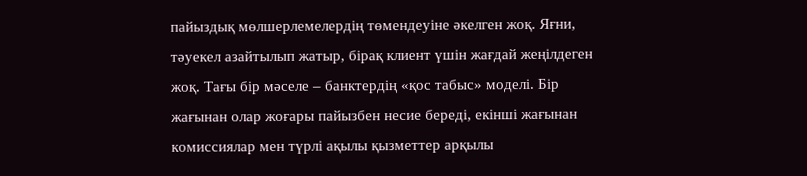пайыздық мөлшерлемелердің төмендеуіне әкелген жоқ. Яғни, тәуекел азайтылып жатыр, бірақ клиент үшін жағдай жеңілдеген жоқ. Тағы бір мәселе – банктердің «қос табыс» моделі. Бір жағынан олар жоғары пайызбен несие береді, екінші жағынан комиссиялар мен түрлі ақылы қызметтер арқылы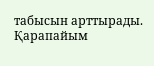табысын арттырады. Қарапайым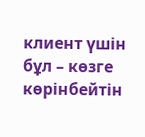клиент үшін бұл – көзге көрінбейтін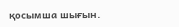қосымша шығын.